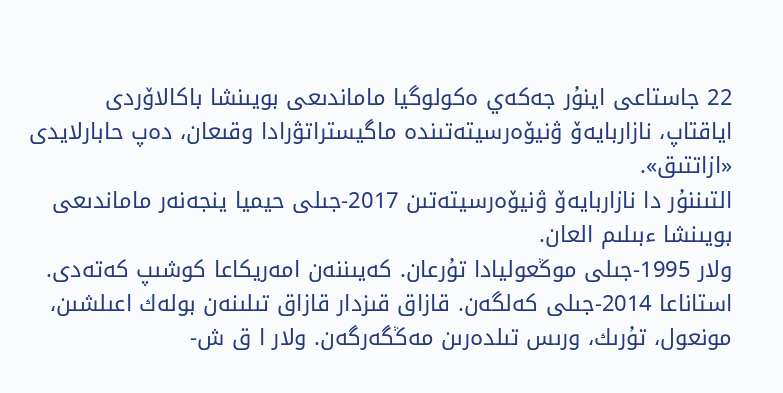22 جاستاعى اينۇر جەكەي ەكولوگيا ماماندىعى بويىنشا باكالاۆردى اياقتاپ، نازاربايەۆ ۋنيۆەرسيتەتىندە ماگيستراتۋرادا وقىعان، دەپ حابارلايدى «ازاتتىق».
التىننۇر دا نازاربايەۆ ۋنيۆەرسيتەتىن 2017-جىلى حيميا ينجەنەر ماماندىعى بويىنشا ءبىلىم العان.
ولار 1995-جىلى موڭعوليادا تۇرعان. كەيىننەن امەريكاعا كوشىپ كەتەدى. استاناعا 2014-جىلى كەلگەن. قازاق قىزدار قازاق تىلىنەن بولەك اعىلشىن، مونعول، تۇرىك، ورىس تىلدەرىن مەڭگەرگەن. ولار ا ق ش-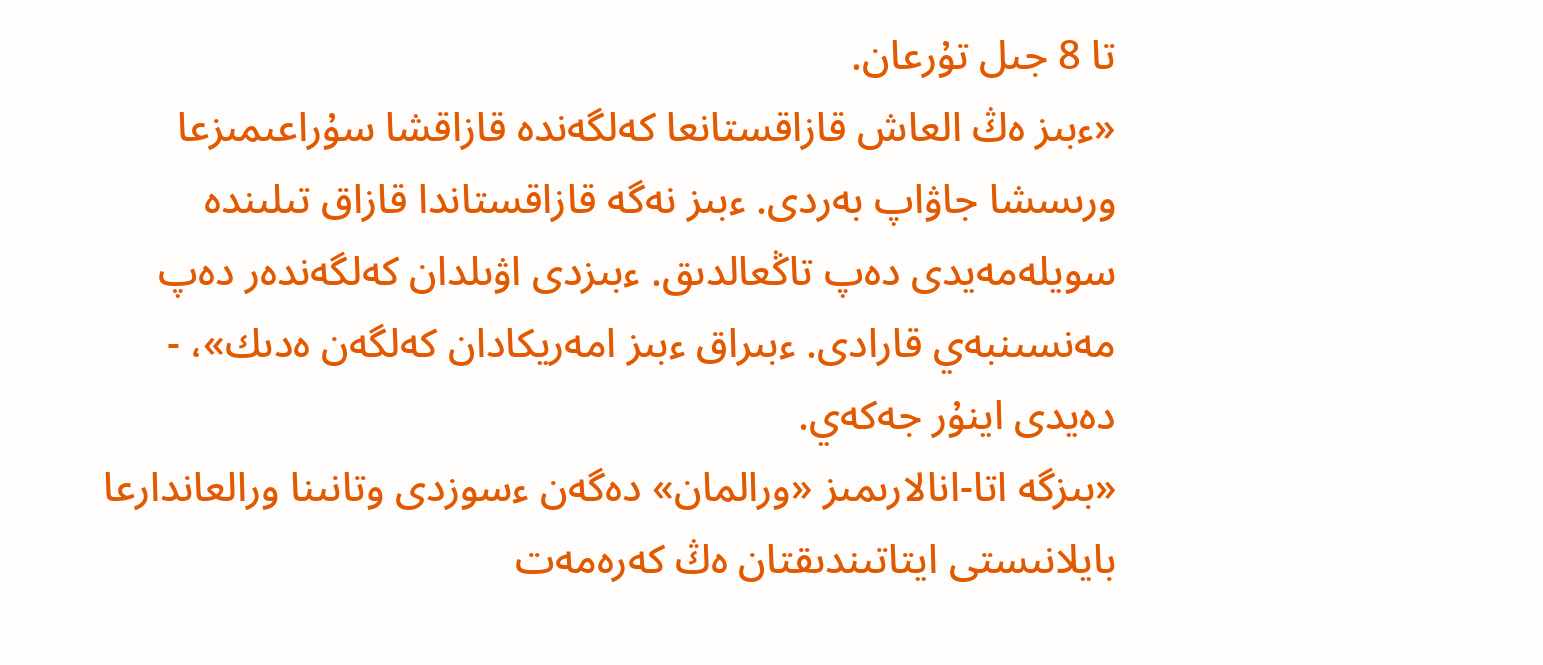تا 8 جىل تۇرعان.
«ءبىز ەڭ العاش قازاقستانعا كەلگەندە قازاقشا سۇراعىمىزعا ورىسشا جاۋاپ بەردى. ءبىز نەگە قازاقستاندا قازاق تىلىندە سويلەمەيدى دەپ تاڭعالدىق. ءبىزدى اۋىلدان كەلگەندەر دەپ مەنسىنبەي قارادى. ءبىراق ءبىز امەريكادان كەلگەن ەدىك»، - دەيدى اينۇر جەكەي.
«بىزگە اتا-انالارىمىز «ورالمان» دەگەن ءسوزدى وتانىنا ورالعاندارعا بايلانىستى ايتاتىندىقتان ەڭ كەرەمەت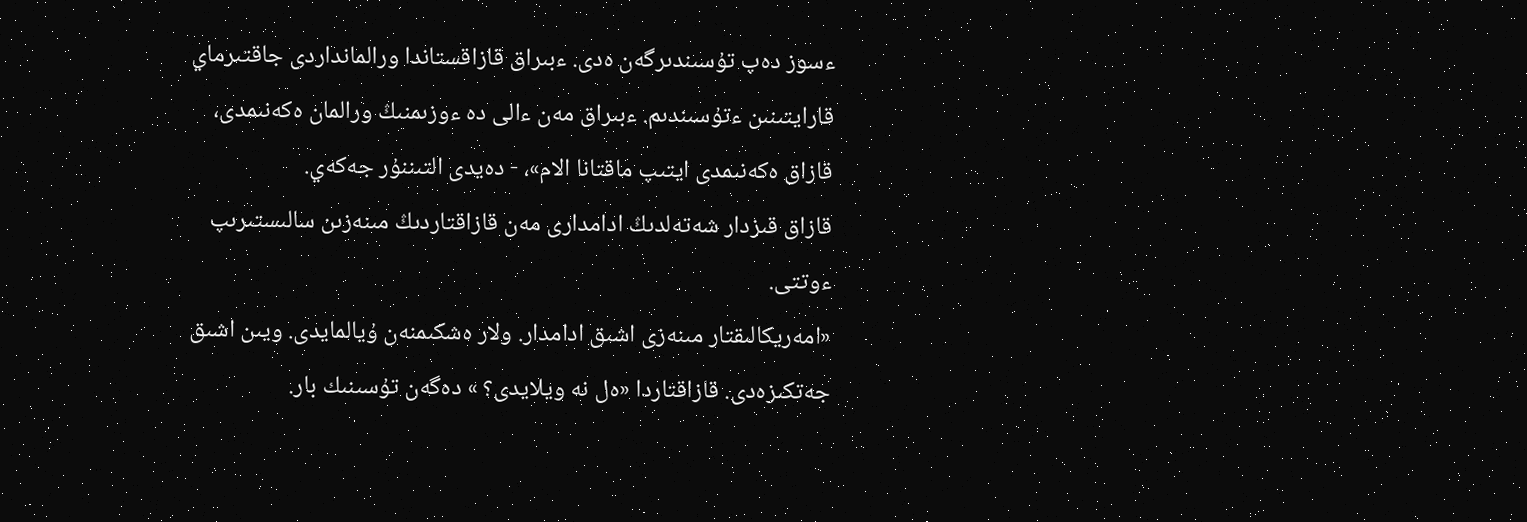ءسوز دەپ تۇسىندىرگەن ەدى. ءبىراق قازاقستاندا ورالمانداردى جاقتىرماي قارايتىنىن ءتۇسىندىم. ءبىراق مەن ءالى دە ءوزىمنىڭ ورالمان ەكەنىمدى، قازاق ەكەنىمدى ايتىپ ماقتانا الام»، - دەيدى التىننۇر جەكەي.
قازاق قىزدار شەتەلدىڭ ادامدارى مەن قازاقتاردىڭ مىنەزىن سالىستىرىپ ءوتتى.
«امەريكالىقتار مىنەزى اشىق ادامدار. ولار ەشكىمنەن ۇيالمايدى. ويىن اشىق جەتكىزەدى. قازاقتاردا «ەل نە ويلايدى؟ » دەگەن تۇسىنىك بار.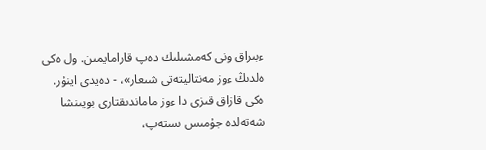ءبىراق ونى كەمشىلىك دەپ قارامايمىن. ول ەكى ەلدىڭ ءوز مەنتاليتەتى شىعار»، - دەيدى اينۇر.
ەكى قازاق قىزى دا ءوز ماماندىقتارى بويىنشا شەتەلدە جۇمىس ىستەپ،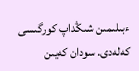ءبىلىمىن شىڭداپ كورگىسى كەلەدى. سودان كەيىن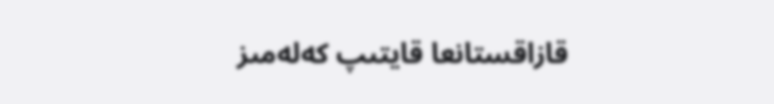قازاقستانعا قايتىپ كەلەمىز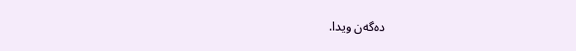دەگەن ويدا.